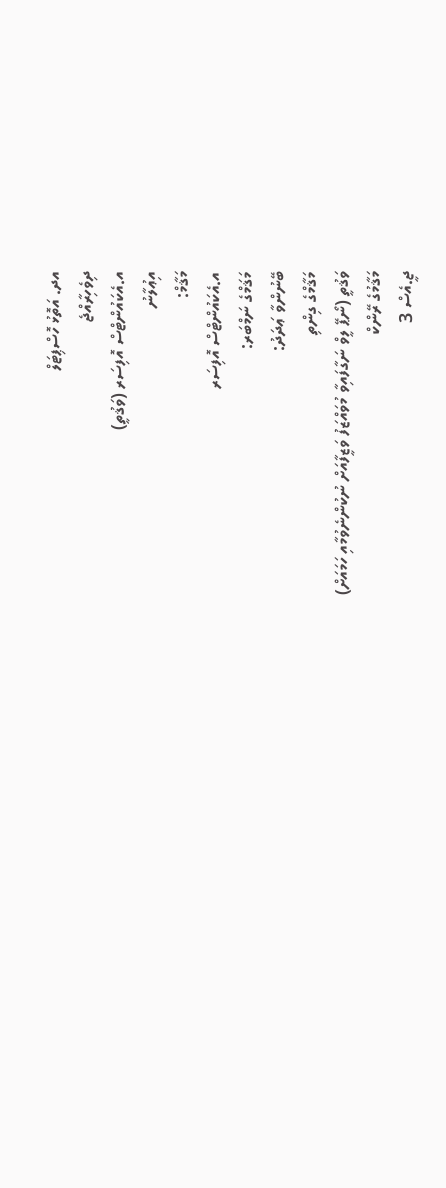އދ. އަތޮޅު ހޮސްޕިޓަލް
ދިވެހިރާއްޖެ
އ.އެކައުންޓްސް އޮފިސަރ (ވަޤުތީ)
އިޢުލާނު
މަޤާމް:
އ.އެކައުންޓްސް އޮފިސަރ
މަޤަމްގެ ނަމްބަރ:
ބޭނުންވާ ޢަދަދު:
މަޤާމްގެ ގިންތި
ވަޤުތީ (ނޯޕޭ ލީވް ނަގާފައިވާ މުވައްޒަފު ވަޒީފާއަށް ނުކުންނެވުމާއި ހަމައަށް)
މަޤާމުގެ ރޭންކް
ޖީ.އެސް 3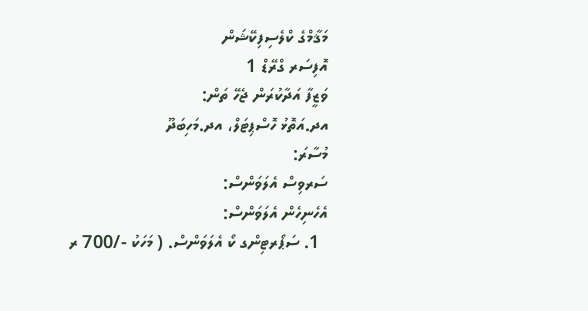މަޤާމްގެ ކްލެސިފިކޭޝަން
އޮފިސަރ ގްރޭޑް 1
ވަޒީފާ އަދާކުރަން ޖެހޭ ތަން:
އދ.އަތޮޅު ހޮސްޕިޓަލް، އދ.މަހިބަދޫ
މުސާރަ:
ސަރވިސް އެލަވަންސް:
އެހެނިހެން އެލަވަންސް:
  1. ސަޕޯރޓިންގ ކޯ އެލަވަންސް. ( މަހަކު -/700 ރ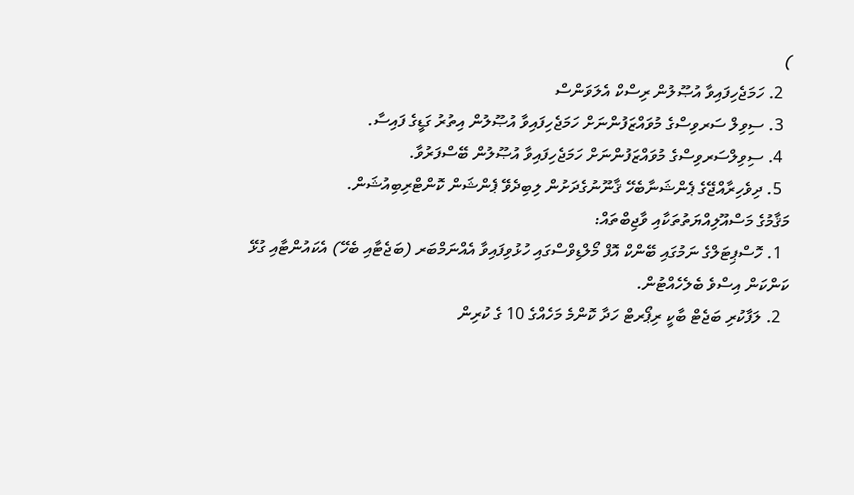)
  2. ހަމަޖެހިފައިވާ އުޞޫލުން ރިސްކް އެލަވަންސް
  3. ސިވިލް ސަރވިސްގެ މުވައްޒަފުންނަށް ހަމަޖެހިފައިވާ އުޞޫލުން އިތުރު ގަޑީގެ ފައިސާ.
  4. ސިވިލްސަރވިސްގެ މުވައްޒަފުންނަށް ހަމަޖެހިފައިވާ އުޞޫލުން ބޭސްފަރުވާ.
  5. ދިވެހިރާއްޖޭގެ ޕެންޝަނާބެހޭ ޤާނޫނުގެދަށުން ލިބިދެވޭ ޕެންޝަން ކޮންޓްރިބިއުޝަން.
މަޤާމުގެ މަސްއޫލިއްޔަތުތަކާއި ވާޖިބްތައް:
  1. ހޮސްޕިޓަލްގެ ނަމުގައި ބޭންކް އޮފް މޯލްޑިވްސްގައި ހުޅުވިފައިވާ އެއްނަމްބަރ (ބަޖެޓާއި ބެހޭ) އެކައުންޓާއި ގުޅޭ ކަންކަން އިސްވެ ބެލެހެއްޓުން.
  2. ލަފާކުރި ބަޖެޓް ބާކީ ރިޕޯރޓް ހަދާ ކޮންމެ މަހެއްގެ 10 ގެ ކުރިން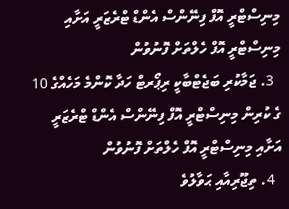މިނިސްޓްރީ އޮފް ފިނޭންސް އެންޑް ޓްރެޒަރީ އަށާއި މިނިސްޓްރީ އޮފް ހެލްތަށް ފޮނުވުން
  3. ޖަމާކުރި ބަޖެޓްބާކީ ރިޕޯރޓް ހަދާ ކޮންމެ މަހެއްގެ 10 ގެ ކުރިން މިނިސްޓްރީ އޮފް ފިނޭންސް އެންޑް ޓްރެޒަރީ އަށާއި މިނިސްޓްރީ އޮފް ހެލްތަށް ފޮނުވުން
  4. ތިޖޫރިއާއި ޙަވާލުވެ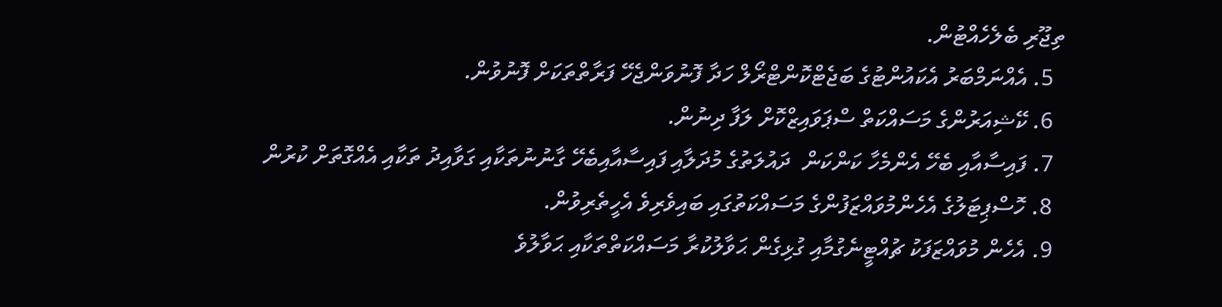ތިޖޫރި ބެލެހެއްޓުން.
  5. އެއްނަމްބަރު އެކައުންޓުގެ ބަޖެޓްކޮންޓްރޯލް ހަދާ ފޮނުވަންޖެހޭ ފަރާތްތަކަށް ފޮނުވުން.
  6. ކޭޝިއަރުންގެ މަސައްކަތް ސްޕަވައިޒްކޮށް ލަފާ ދިނުން.
  7. ފައިސާއާއި ބެހޭ އެންމެހާ ކަންކަން  ދައުލަތުގެ މުދަލާއި ފައިސާއާއިބެހޭ ގާނުނުތަކާއި ގަވާއިދު ތަކާއި އެއްގޮތަށް ކުރުން
  8. ހޮސްޕިޓަލުގެ އެހެންމުވައްޒަފުންގެ މަސައްކަތުގައި ބައިވެރިވެ އެހީތެރިވުން.
  9. އެހެން މުވައްޒަފަކު ޗުއްޓީނެގުމާއި ގުޅިގެން ޙަވާލުކުރާ މަސައްކަތްތަކާއި ޙަވާލުވެ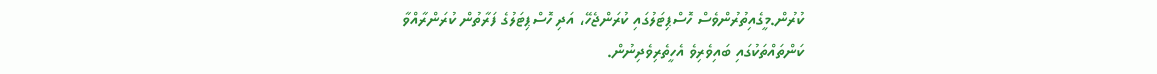ކުރުން.މީގެއިތުރުންވެސް ހޮސްޕިޓަލުގައި ކުރަންޖެހޭ، އަދި ހޮސްޕިޓަލުގެ ފަރާތުން ކުރަންރާއްވާ ކަންތައްތަކުގައި ބައިވެރިވެ އެހީތެރިވެދިނުން.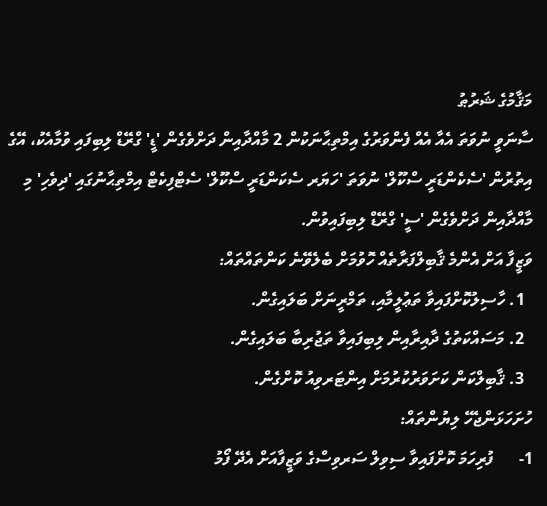މަޤާމުގެ ޝަރުޠު
ސާނަވީ ނުވަތަ އެއާ އެއް ފެންވަރުގެ އިމްތިޙާނަކުން 2 މާއްދާއިން ދަށްވެގެން 'ޑީ' ގްރޭޑް ލިބިފައި ވުމާއެކު، އޭގެ އިތުރުން 'ސެކެންޑަރީ ސްކޫލް' ނުވަތަ 'ހަޔަރ ސެކަންޑަރީ ސްކޫލް' ސެޓްފިކެޓް އިމްތިޙާނުގައި 'ދިވެހި' މި މާއްދާއިން ދަށްވެގެން 'ސީ' ގްރޭޑް ލިބިފައިވުން.
ވަޒީފާ އަށް އެންމެ ޤާބިލްފަރާތެއް ހޮވުމަށް ބެލެވޭނެ ކަންތައްތައް:
  1. ހާސިލުކޮށްފައިވާ ތަޢުލީމާއި، ތަމްރީނަށް ބަލައިގެން.
  2. މަސައްކަތުގެ ދާއިރާއިން ލިބިފައިވާ ތަޖުރިބާ ބަލައިގެން.
  3. ޤާބިލްކަން ކަށަވަރުކުރުމަށް އިންޓަރވިއު ކޮށްގެން.
ހުށަހަޅަންޖެހޭ ލިޔުންތައް:
1-      ފުރިހަމަ ކޮށްފައިވާ ސިވިލް ސަރވިސްގެ ވަޒީފާއަށް އެދޭ ފޯމު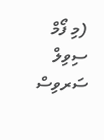(މި ފޯމް ސިވިލް ސަރވިސް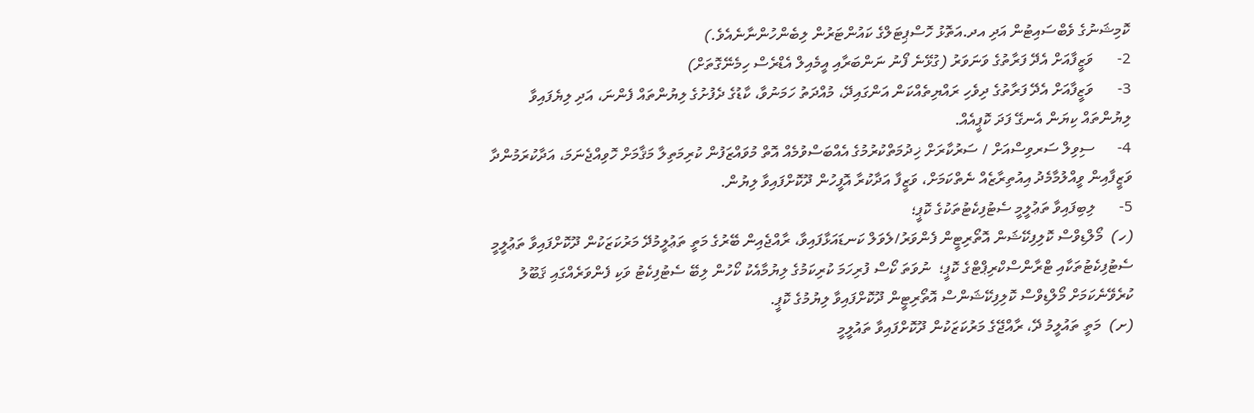ކޮމިޝަނުގެ ވެބްސައިޓުން އަދި އދ.އަތޮޅު ހޮސްޕިޓަލްގެ ކައުންޓަރުން ލިބެންހުންނާނެއެވެ.)
2-      ވަޒީފާއަށް އެދޭ ފަރާތުގެ ވަނަވަރު (ގުޅޭނެ ފޯނު ނަންބަރާއި އީމެއިލް އެޑްރެސް ހިމެނޭގޮތަށް)
3-      ވަޒީފާއަށް އެދޭ ފަރާތުގެ ދިވެހި ރައްޔިތެއްކަން އަންގައިދޭ، މުއްދަތު ހަމަނުވާ، ކާޑުގެ ދެފުށުގެ ލިޔުންތައް ފެންނަ، އަދި ލިޔެފައިވާ ލިޔުންތައް ކިޔަން އެނގޭ ފަދަ ކޮޕީއެއް.
4-      ސިވިލް ސަރވިސްއަށް / ސަރުކާރަށް ޚިދުމަތްކުރުމުގެ އެއްބަސްވުމެއް އޮތް މުވައްޒަފުން ކުރިމަތިލާ މަޤާމަށް ހޮވިއްޖެނަމަ، އަދާކުރަމުންދާ ވަޒީފާއިން ވީއްލުމާމެދު އިއުތިރާޒެއް ނެތްކަމަށް، ވަޒީފާ އަދާކުރާ އޮފީހުން ދޫކޮށްފައިވާ ލިޔުން.
5-      ލިބިފައިވާ ތަޢުލީމީ ސެޓުފިކެޓުތަކުގެ ކޮޕީ؛
(ހ)  މޯލްޑިވްސް ކޮލިފިކޭޝަން އޮތޯރިޓީން ފެންވަރު/ލެވަލް ކަނޑައަޅާފައިވާ، ރާއްޖެއިން ބޭރުގެ މަތީ ތަޢުލީމުދޭ މަރުކަޒަކުން ދޫކޮށްފައިވާ ތަޢުލީމީ ސެޓުފިކެޓުތަކާއި ޓްރާންސްކްރިޕްޓްގެ ކޮޕީ؛  ނުވަތަ ކޯސް ފުރިހަމަ ކުރިކަމުގެ ލިޔުމާއެކު ކޯހުން ލިބޭ ސެޓުފިކެޓު ވަކި ފެންވަރެއްގައި ޤަބޫލު ކުރެވޭނެކަމަށް މޯލްޑިވްސް ކޮލިފިކޭޝަންސް އޮތޯރިޓީން ދޫކޮށްފައިވާ ލިޔުމުގެ ކޮޕީ.
(ށ)  މަތީ ތައުލީމު ދޭ، ރާއްޖޭގެ މަރުކަޒަކުން ދޫކޮށްފައިވާ ތައުލީމީ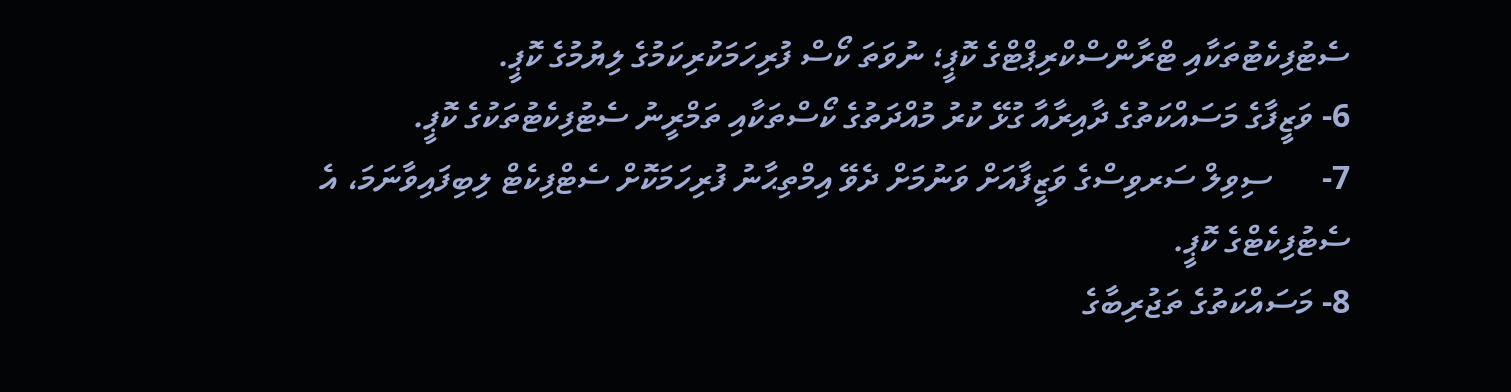ސެޓުފިކެޓުތަކާއި ޓްރާންސްކްރިޕްޓްގެ ކޮޕީ؛ ނުވަތަ ކޯސް ފުރިހަމަކުރިކަމުގެ ލިޔުމުގެ ކޮޕީ.
6- ވަޒީފާގެ މަސައްކަތުގެ ދާއިރާއާ ގުޅޭ ކުރު މުއްދަތުގެ ކޯސްތަކާއި ތަމްރީނު ސެޓުފިކެޓުތަކުގެ ކޮޕީ.
7-      ސިވިލް ސަރވިސްގެ ވަޒީފާއަށް ވަނުމަށް ދެވޭ އިމްތިޙާނު ފުރިހަމަކޮށް ސެޓްފިކެޓް ލިބިފައިވާނަމަ، އެ ސެޓުފިކެޓްގެ ކޮޕީ.
8- މަސައްކަތުގެ ތަޖުރިބާގެ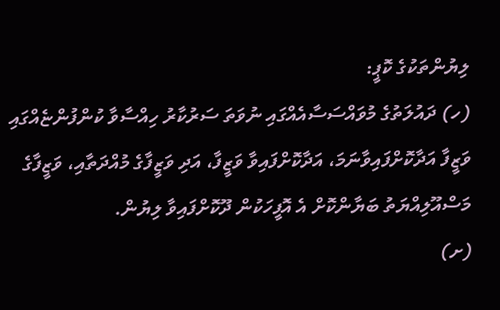ލިޔުންތަކުގެ ކޮޕީ:
(ހ) ދައުލަތުގެ މުވައްސަސާއެއްގައި ނުވަތަ ސަރުކާރު ހިއްސާވާ ކުންފުންޏެއްގައި ވަޒީފާ އަދާކޮށްފައިވާނަމަ، އަދާކޮށްފައިވާ ވަޒީފާ، އަދި ވަޒީފާގެ މުއްދަތާއި، ވަޒީފާގެ މަސްއޫލިއްޔަތު ބަޔާންކޮށް އެ އޮފީހަކުން ދޫކޮށްފައިވާ ލިޔުން.
(ށ)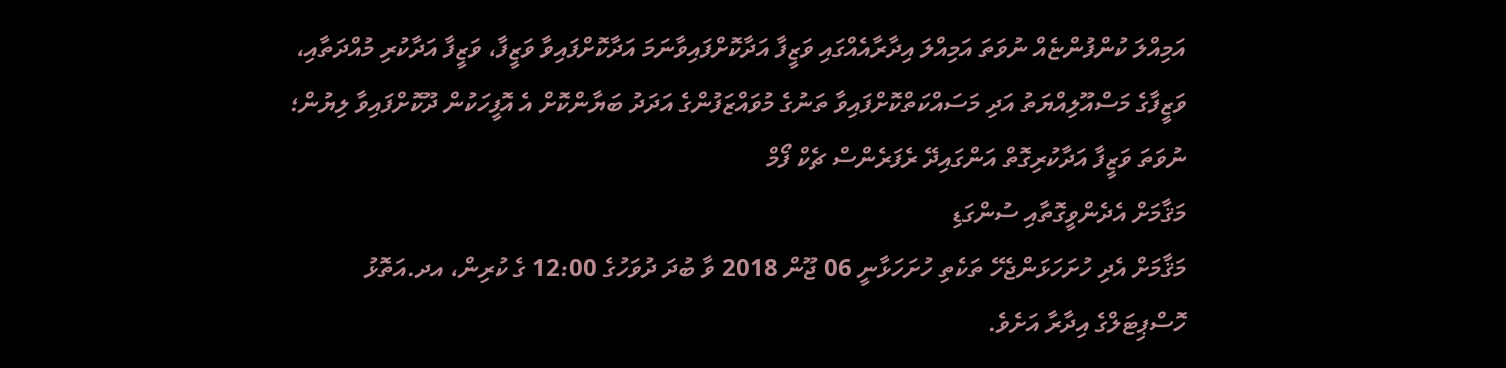އަމިއްލަ ކުންފުންޏެއް ނުވަތަ އަމިއްލަ އިދާރާއެއްގައި ވަޒީފާ އަދާކޮށްފައިވާނަމަ އަދާކޮށްފައިވާ ވަޒީފާ، ވަޒީފާ އަދާކުރި މުއްދަތާއި، ވަޒީފާގެ މަސްއޫލިއްޔަތު އަދި މަސައްކަތްކޮށްފައިވާ ތަނުގެ މުވައްޒަފުންގެ އަދަދު ބަޔާންކޮށް އެ އޮފީހަކުން ދޫކޮށްފައިވާ ލިޔުން؛ ނުވަތަ ވަޒީފާ އަދާކުރިގޮތް އަންގައިދޭ ރެފަރެންސް ޗެކް ފޯމް
މަޤާމަށް އެދެންވީގޮތާއި ސުންގަޑި
މަޤާމަށް އެދި ހުށަހަޅަންޖެހޭ ތަކެތި ހުށަހަޅާނީ 06 ޖޫން 2018 ވާ ބުދަ ދުވަހުގެ 12:00 ގެ ކުރިން، އދ.އަތޮޅު ހޮސްޕިޓަލްގެ އިދާރާ އަށެވެ.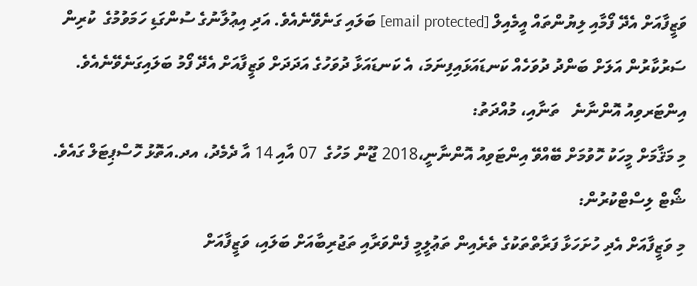ވަޒީފާއަށް އެދޭ ފޯމާއި ލިޔުންތައް އީމެއިލް [email protected] ބަލައި ގަނެވޭނެއެވެ. އަދި އިޢުލާނުގެ ސުންގަޑި ހަމަވުމުގެ  ކުރިން ސަރުކާރުން އަލަށް ބަންދު ދުވަހެއް ކަނޑައަޅައިފިނަމަ، އެ ކަނޑައަޅާ ދުވަހުގެ އަދަދަށް ވަޒީފާއަށް އެދޭ ފޯމު ބަލައިގަނެވޭނެއެވެ.
އިންޓަރވިއު އޮންނާނެ   ތަނާއި، މުއްދަތު:
މި މަޤާމަށް މީހަކު ހޮވުމަށް ބޭއްވޭ އިންޓަވިއު އޮންނާނީ،2018 ޖޫން މަހުގެ  07 އާއި 14 އާ ދެމެދު، އދ.އަތޮޅު ހޮސްޕިޓަލް ގައެވެ.
ޝޯޓް ލިސްޓްކުރުން:
މި ވަޒީފާއަށް އެދި ހުށަހަޅާ ފަރާތްތަކުގެ ތެރެއިން ތަޢުލީމީ ފެންވަރާއި ތަޖުރިބާއަށް ބަލައި، ވަޒީފާއަށް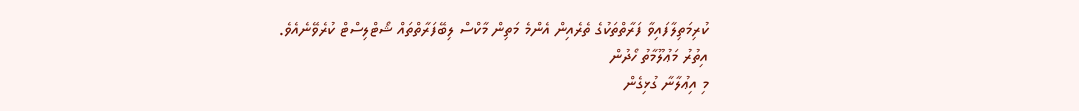ކުރިމަތިލާފައިވާ ފަރާތްތަކުގެ ތެރެއިން އެންމެ މަތިން މާކްސް ލިބޭފަރާތްތައް ޝޯޓްލިސްޓް ކުރެވޭނެއެވެ.
އިތުރު މަޢުލޫމާތު ހޯދުން
މި އިޢުލާނާ ގުޅިގެން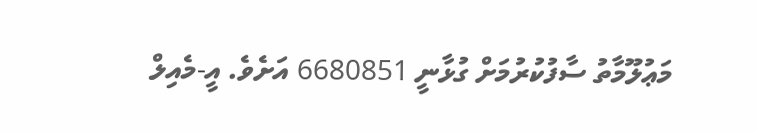މަޢުލޫމާތު ސާފުކުރުމަށް ގުޅާނީ 6680851 އަށެވެ. އީ-މެއިލް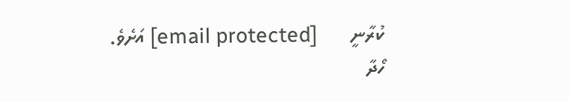ކުރާނީ      [email protected] އަށެވެ.
ހޯދާ